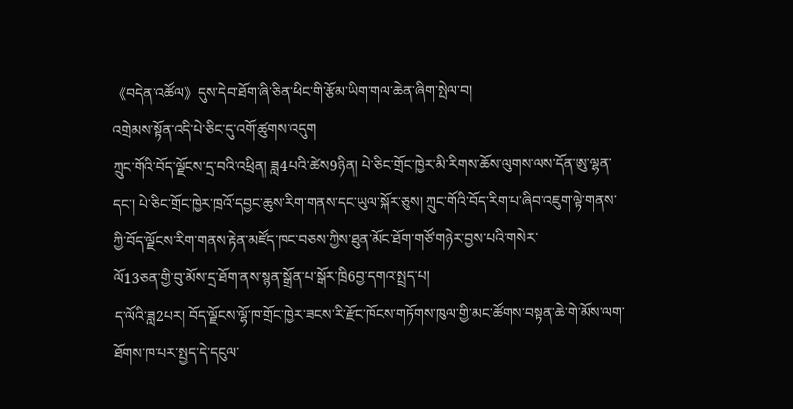《བདེན་འཚོལ》དུས་དེབ་ཐོག་ཞི་ཅིན་ཕིང་གི་རྩོམ་ཡིག་གལ་ཆེན་ཞིག་སྤེལ་བ།
འགྲེམས་སྟོན་འདི་པེ་ཅིང་དུ་འགོ་ཚུགས་འདུག
ཀྲུང་གོའི་བོད་ལྗོངས་དྲ་བའི་འཕྲིན། ཟླ4པའི་ཚེས9ཉིན། པེ་ཅིང་གྲོང་ཁྱེར་མི་རིགས་ཆོས་ལུགས་ལས་དོན་ཨུ་ལྷན་དང་། པེ་ཅིང་གྲོང་ཁྱེར་ཁྲའོ་དབྱང་ཆུས་རིག་གནས་དང་ཡུལ་སྐོར་ཅུས། ཀྲུང་གོའི་བོད་རིག་པ་ཞིབ་འཇུག་ལྟེ་གནས་ཀྱི་བོད་ལྗོངས་རིག་གནས་རྟེན་མཛོད་ཁང་བཅས་ཀྱིས་ཐུན་མོང་ཐོག་གཙོ་གཉེར་བྱས་པའི་གསེར་
ལོ13ཅན་གྱི་བུ་མོས་དྲ་ཐོག་ནས་སྙན་སྒྲོན་པ་སྒོར་ཁྲི6བྱ་དགའ་སྤྲད་པ།
ད་ལོའི་ཟླ2པར། བོད་ལྗོངས་ལྷོ་ཁ་གྲོང་ཁྱེར་ཟངས་རི་རྫོང་ཁོངས་གཏོགས་ཁུལ་གྱི་མང་ཚོགས་བསྟན་ཆེ་གེ་མོས་ལག་ཐོགས་ཁ་པར་སྤྱད་དེ་དངུལ་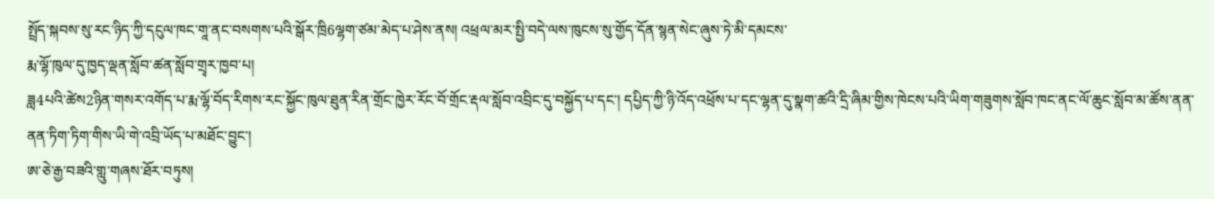སྤྲོད་སྐབས་སུ་རང་ཉིད་ཀྱི་དངུལ་ཁང་གཱ་ནང་བསགས་པའི་སྒོར་ཁྲི6ལྷག་ཙམ་མེད་པ་ཤེས་ནས། འཕྲལ་མར་སྤྱི་བདེ་ལས་ཁུངས་སུ་གྱོད་དོན་སྙན་སེང་ཞུས་ཏེ་མི་དམངས་
རྨ་ལྷོ་ཁུལ་དུ་ཁྱད་ལྡན་སློབ་ཚན་སློབ་གྲྭར་ཁྱབ་པ།
ཟླ4པའི་ཚེས2ཉིན་གསར་འགོད་པ་རྨ་ལྷོ་བོད་རིགས་རང་སྐྱོང་ཁུལ་ཐུན་རིན་གྲོང་ཁྱེར་རོང་བོ་གྲོང་རྡལ་སློབ་འབྲིང་དུ་བསྐྱོད་པ་དང་། དཔྱིད་ཀྱི་ཉི་འོད་འཕྲོས་པ་དང་ལྷན་དུ་སྣག་ཚའི་དྲི་ཞིམ་གྱིས་ཁེངས་པའི་ཡིག་གཟུགས་སློབ་ཁང་ནང་ལོ་ཆུང་སློབ་མ་ཚོས་ནན་ནན་ཏིག་ཏིག་གིས་ཡི་གེ་འབྲི་ཡོད་པ་མཐོང་བྱུང་།
ཨ་ཅེ་རྒྱ་བཟའི་གླུ་གཞས་ཐོར་བཏུས།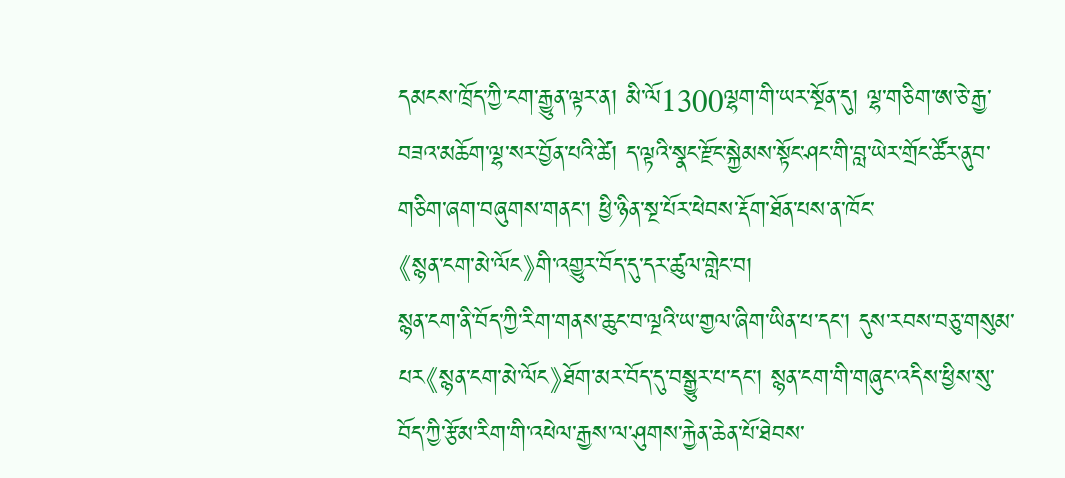དམངས་ཁྲོད་ཀྱི་ངག་རྒྱུན་ལྟར་ན། མི་ལོ1300ལྷག་གི་ཡར་སྔོན་དུ། ལྷ་གཅིག་ཨ་ཅེ་རྒྱ་བཟའ་མཆོག་ལྷ་སར་བྱོན་པའི་ཚེ། ད་ལྟའི་སྣང་རྫོང་སྐྱེམས་སྟོང་ཤང་གི་བླ་ཡེར་གྲོང་ཚོར་ནུབ་གཅིག་ཞག་བཞུགས་གནང་། ཕྱི་ཉིན་སྔ་པོར་ཕེབས་རྡོག་ཐོན་པས་ན་ཁོང་
《སྙན་ངག་མེ་ལོང》གི་འགྱུར་བོད་དུ་དར་ཚུལ་གླེང་བ།
སྙན་ངག་ནི་བོད་ཀྱི་རིག་གནས་ཆུང་བ་ལྔའི་ཡ་གྱལ་ཞིག་ཡིན་པ་དང་། དུས་རབས་བཅུ་གསུམ་པར《སྙན་ངག་མེ་ལོང》ཐོག་མར་བོད་དུ་བསྒྱུར་པ་དང་། སྙན་ངག་གི་གཞུང་འདིས་ཕྱིས་སུ་བོད་ཀྱི་རྩོམ་རིག་གི་འཕེལ་རྒྱས་ལ་ཤུགས་རྐྱེན་ཆེན་པོ་ཐེབས་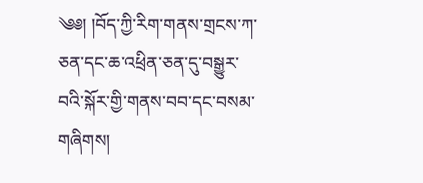༄༅། །བོད་ཀྱི་རིག་གནས་གྲངས་ཀ་ཅན་དང་ཆ་འཕྲིན་ཅན་དུ་བསྒྱུར་བའི་སྐོར་གྱི་གནས་བབ་དང་བསམ་གཞིགས།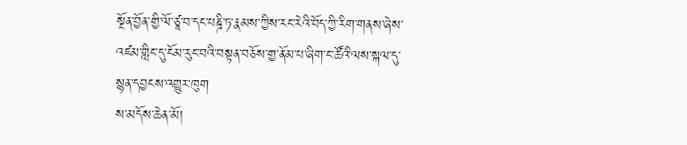སྔོན་བྱོན་གྱི་ལོ་ཙཱ་བ་དང་པཎྜི་ཏ་རྣམས་ཀྱིས་རང་རེའི་བོད་ཀྱི་རིག་གནས་ཞེས་འཛམ་གླིང་དུ་ངོམ་རུང་བའི་བསྟན་བཅོས་གྱ་ནོམ་པ་ཞིག་ང་ཚོའི་ལས་སྐལ་དུ་
སྙན་དབྱངས་འགྱུར་ཁུག
ས་མདོས་ཆེན་མོ།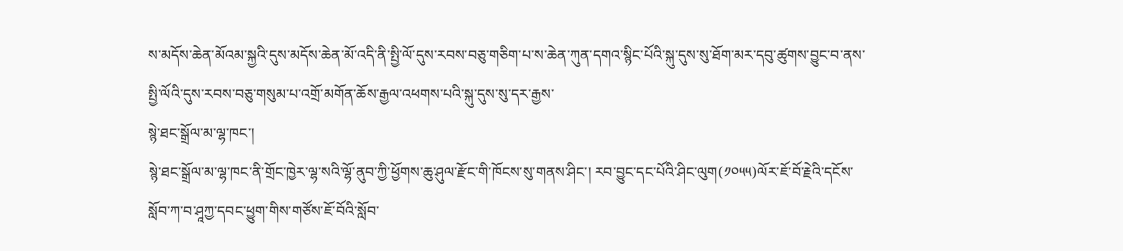ས་མདོས་ཆེན་མོའམ་སྐྱའི་དུས་མདོས་ཆེན་མོ་འདི་ནི་སྤྱི་ལོ་དུས་རབས་བཅུ་གཅིག་པ་ས་ཆེན་ཀུན་དགའ་སྙིང་པོའི་སྐུ་དུས་སུ་ཐོག་མར་དབུ་ཚུགས་བྱུང་བ་ནས་སྤྱི་ལོའི་དུས་རབས་བཅུ་གསུམ་པ་འགྲོ་མགོན་ཆོས་རྒྱལ་འཕགས་པའི་སྐུ་དུས་སུ་དར་རྒྱས་
སྙེ་ཐང་སྒྲོལ་མ་ལྷ་ཁང་།
སྙེ་ཐང་སྒྲོལ་མ་ལྷ་ཁང་ནི་གྲོང་ཁྱེར་ལྷ་སའི་ལྷོ་ནུབ་ཀྱི་ཕྱོགས་ཆུ་ཤུལ་རྫོང་གི་ཁོངས་སུ་གནས་ཤིང་། རབ་བྱུང་དང་པོའི་ཤིང་ལུག(༡༠༥༥)ལོར་ཇོ་བོ་རྗེའི་དངོས་སློབ་ཀ་བ་ཤཱཀྱ་དབང་ཕྱུག་གིས་གཙོས་ཇོ་བོའི་སློབ་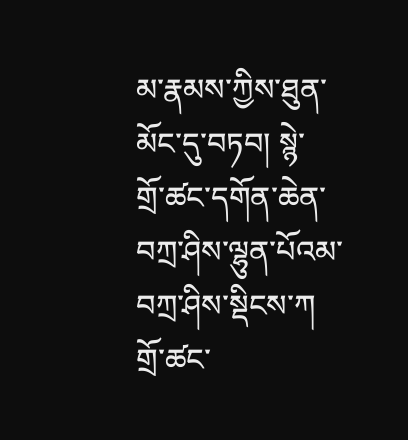མ་རྣམས་ཀྱིས་ཐུན་མོང་དུ་བཏབ། སྙེ་
གྲོ་ཚང་དགོན་ཆེན་བཀྲ་ཤིས་ལྷུན་པོའམ་བཀྲ་ཤིས་སྡིངས་ཀ
གྲོ་ཚང་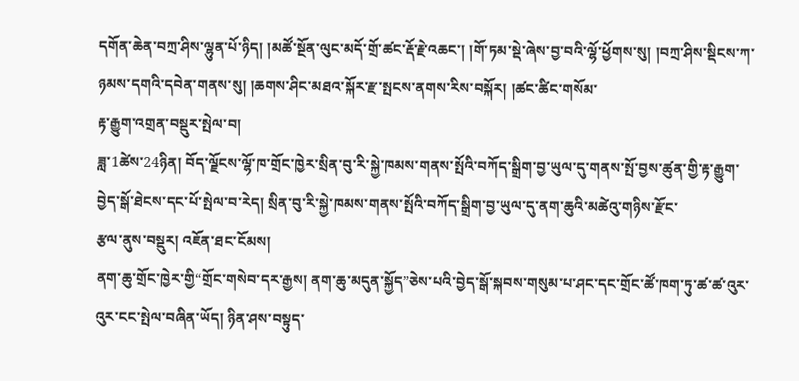དགོན་ཆེན་བཀྲ་ཤིས་ལྷུན་པོ་ཉིད། །མཚོ་སྔོན་ལུང་མདོ་གྲོ་ཚང་རྡོ་རྗེ་འཆང་། །གོ་ཏམ་སྡེ་ཞེས་བྱ་བའི་ལྷོ་ཕྱོགས་སུ། །བཀྲ་ཤིས་སྡིངས་ཀ་ཉམས་དགའི་དབེན་གནས་སུ། །ཆགས་ཤིང་མཐའ་སྐོར་རྫ་སྤངས་ནགས་རིས་བསྐོར། །ཚང་ཚིང་གསོམ་
རྟ་རྒྱུག་འགྲན་བསྡུར་སྤེལ་བ།
ཟླ་1ཚེས་24ཉིན། བོད་ལྗོངས་ལྷོ་ཁ་གྲོང་ཁྱེར་སྲིན་བུ་རི་སྐྱེ་ཁམས་གནས་སྤོའི་བཀོད་སྒྲིག་བྱ་ཡུལ་དུ་གནས་སྤོ་བྱས་ཚུན་གྱི་རྟ་རྒྱུག་བྱེད་སྒོ་ཐེངས་དང་པོ་སྤེལ་བ་རེད། སྲིན་བུ་རི་སྐྱེ་ཁམས་གནས་སྤོའི་བཀོད་སྒྲིག་བྱ་ཡུལ་དུ་ནག་ཆུའི་མཚེའུ་གཉིས་རྫོང་
རྩལ་ནུས་བསྡུར། འཇོན་ཐང་ངོམས།
ནག་ཆུ་གྲོང་ཁྱེར་གྱི“གྲོང་གསེབ་དར་རྒྱས། ནག་ཆུ་མདུན་སྐྱོད”ཅེས་པའི་བྱེད་སྒོ་སྐབས་གསུམ་པ་ཤང་དང་གྲོང་ཚོ་ཁག་ཏུ་ཚ་ཚ་འུར་འུར་ངང་སྤེལ་བཞིན་ཡོད། ཉིན་ཤས་བསྟུད་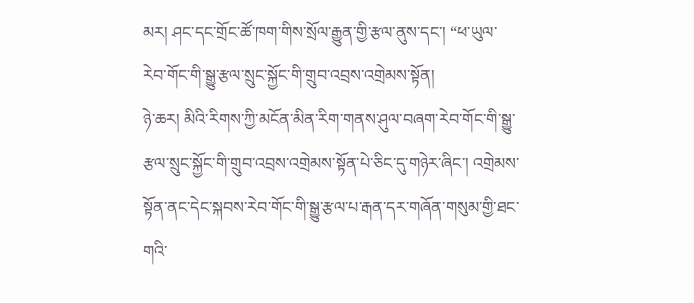མར། ཤང་དང་གྲོང་ཚོ་ཁག་གིས་སྲོལ་རྒྱུན་གྱི་རྩལ་ནུས་དང་། “ཕ་ཡུལ་
རེབ་གོང་གི་སྒྱུ་རྩལ་སྲུང་སྐྱོང་གི་གྲུབ་འབྲས་འགྲེམས་སྟོན།
ཉེ་ཆར། མིའི་རིགས་ཀྱི་མངོན་མིན་རིག་གནས་ཤུལ་བཞག་རེབ་གོང་གི་སྒྱུ་རྩལ་སྲུང་སྐྱོང་གི་གྲུབ་འབྲས་འགྲེམས་སྟོན་པེ་ཅིང་དུ་གཉེར་ཞིང་། འགྲེམས་སྟོན་ནང་དེང་སྐབས་རེབ་གོང་གི་སྒྱུ་རྩལ་པ་རྒན་དར་གཞོན་གསུམ་གྱི་ཐང་གའི་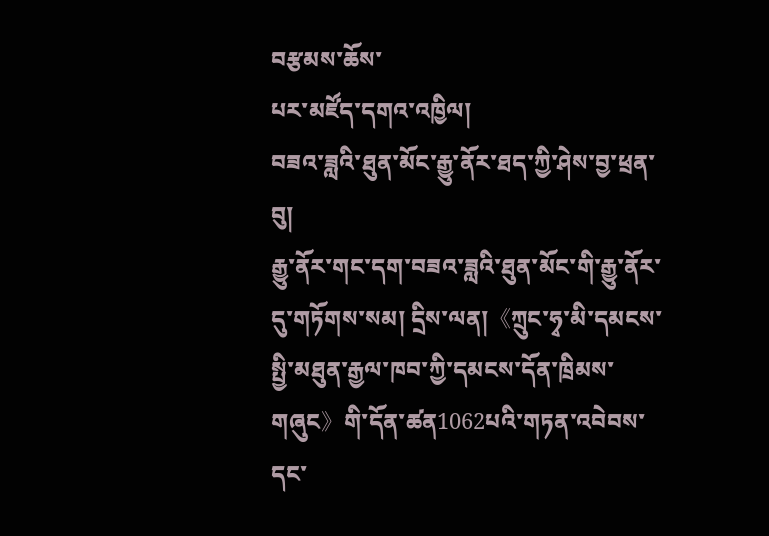བརྩམས་ཆོས་
པར་མཛོད་དགའ་འཁྱིལ།
བཟའ་ཟླའི་ཐུན་མོང་རྒྱུ་ནོར་ཐད་ཀྱི་ཤེས་བྱ་ཕྲན་བུ།
རྒྱུ་ནོར་གང་དག་བཟའ་ཟླའི་ཐུན་མོང་གི་རྒྱུ་ནོར་དུ་གཏོགས་སམ། དྲིས་ལན།《ཀྲུང་ཧྭ་མི་དམངས་སྤྱི་མཐུན་རྒྱལ་ཁབ་ཀྱི་དམངས་དོན་ཁྲིམས་གཞུང》གི་དོན་ཚན1062པའི་གཏན་འབེབས་དང་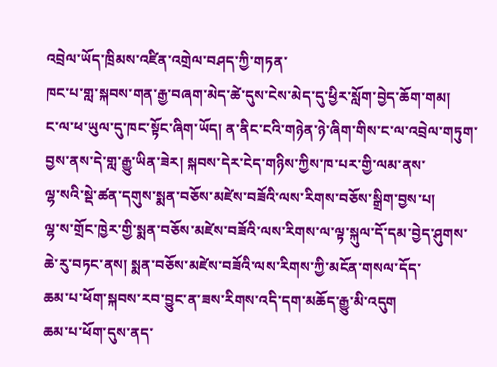འབྲེལ་ཡོད་ཁྲིམས་འཛིན་འགྲེལ་བཤད་ཀྱི་གཏན་
ཁང་པ་གླ་སྐབས་གན་རྒྱ་བཞག་མེད་ཚེ་དུས་ངེས་མེད་དུ་ཕྱིར་སློག་བྱེད་ཆོག་གམ།
ང་ལ་ཕ་ཡུལ་དུ་ཁང་སྟོང་ཞིག་ཡོད། ན་ནིང་ངའི་གཉེན་ཉེ་ཞིག་གིས་ང་ལ་འབྲེལ་གཏུག་བྱས་ནས་དེ་གླ་རྒྱུ་ཡིན་ཟེར། སྐབས་དེར་ངེད་གཉིས་ཀྱིས་ཁ་པར་གྱི་ལམ་ནས་
ལྷ་སའི་སྡེ་ཚན་དགུས་སྨན་བཅོས་མཛེས་བཟོའི་ལས་རིགས་བཅོས་སྒྲིག་བྱས་པ།
ལྷ་ས་གྲོང་ཁྱེར་གྱི་སྨན་བཅོས་མཛེས་བཟོའི་ལས་རིགས་ལ་ལྟ་སྐུལ་དོ་དམ་བྱེད་ཤུགས་ཆེ་རུ་བཏང་ནས། སྨན་བཅོས་མཛེས་བཟོའི་ལས་རིགས་ཀྱི་མངོན་གསལ་དོད་
ཆམ་པ་ཕོག་སྐབས་རབ་བྱུང་ན་ཟས་རིགས་འདི་དག་མཆོད་རྒྱུ་མི་འདུག
ཆམ་པ་ཕོག་དུས་ནད་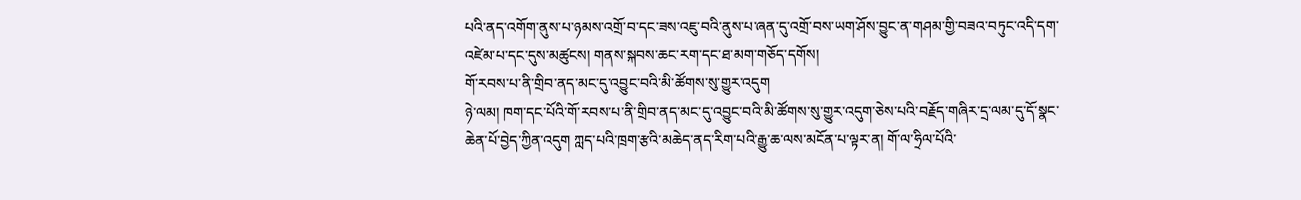པའི་ནད་འགོག་ནུས་པ་ཉམས་འགྲོ་བ་དང་ཟས་འཇུ་བའི་ནུས་པ་ཞན་དུ་འགྲོ་བས་ཡག་ཤོས་བྱུང་ན་གཤམ་གྱི་བཟའ་བཏུང་འདི་དག་འཛེམ་པ་དང་དུས་མཚུངས། གནས་སྐབས་ཆང་རག་དང་ཐ་མག་གཅོད་དགོས།
གོ་རབས་པ་ནི་གྲིབ་ནད་མང་དུ་འབྱུང་བའི་མི་ཚོགས་སུ་གྱུར་འདུག
ཉེ་ལམ། ཁག་དང་པོའི་གོ་རབས་པ་ནི་གྲིབ་ནད་མང་དུ་འབྱུང་བའི་མི་ཚོགས་སུ་གྱུར་འདུག་ཅེས་པའི་བརྗོད་གཞིར་དྲ་ལམ་དུ་དོ་སྣང་ཆེན་པོ་བྱེད་ཀྱིན་འདུག ཀླད་པའི་ཁྲག་རྩའི་མཆེད་ནད་རིག་པའི་རྒྱུ་ཆ་ལས་མངོན་པ་ལྟར་ན། གོ་ལ་ཧྲིལ་པོའི་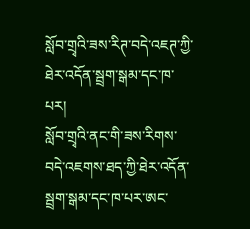སློབ་གྲྭའི་ཟས་རིཊ་བདེ་འཇཊ་ཀྱི་ཐེར་འདོན་སྦྲག་སྒམ་དང་ཁ་པར།
སློབ་གྲྭའི་ནང་གི་ཟས་རིགས་བདེ་འཇགས་ཐད་ཀྱི་ཐེར་འདོན་སྦྲག་སྒམ་དང་ཁ་པར་ཨང་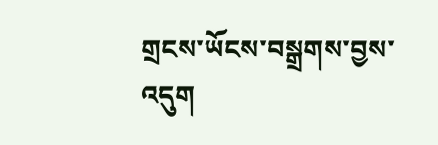གྲངས་ཡོངས་བསྒྲགས་བྱས་འདུག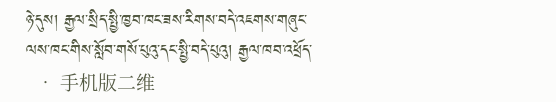ཉེ་དུས། རྒྱལ་སྲིད་སྤྱི་ཁྱབ་ཁང་ཟས་རིགས་བདེ་འཇགས་གཞུང་ལས་ཁང་གིས་སློབ་གསོ་པུའུ་དང་སྤྱི་བདེ་པུའུ། རྒྱལ་ཁབ་འཕྲོད་
  • 手机版二维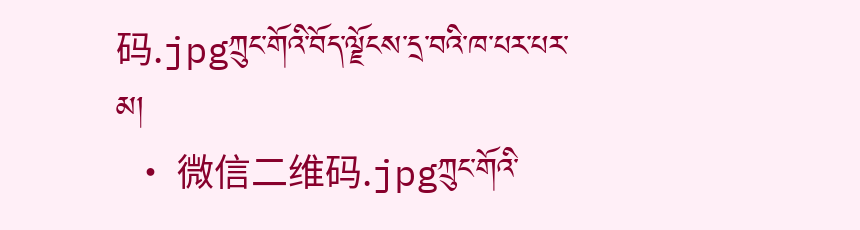码.jpgཀྲུང་གོའི་བོད་ལྗོངས་དྲ་བའི་ཁ་པར་པར་མ།
  • 微信二维码.jpgཀྲུང་གོའི་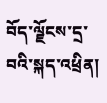བོད་ལྗོངས་དྲ་བའི་སྐད་འཕྲིན།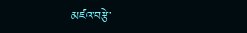མཛའ་བརྩེ་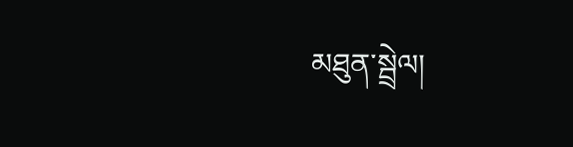མཐུན་སྦྲེལ།